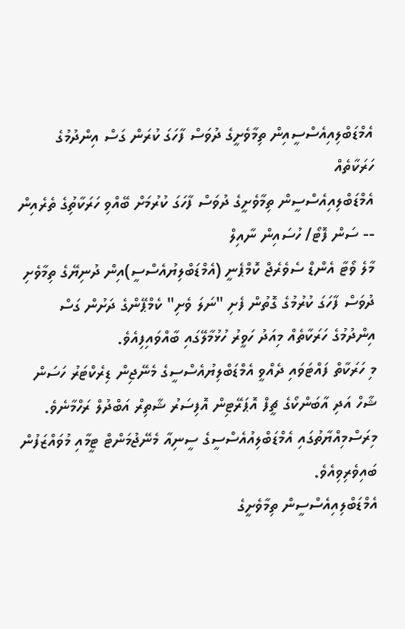އެމްޑަބްލިއިއެސްސީއިން ތިމާވެށީގެ ދުވަސް ފާހަގަ ކުރަން ގަސް އިންދުމުގެ ހަރަކާތެއް
އެމްޑަބްލިއިއެސްސީން ތިމާވެށީގެ ދުވަސް ފާހަގަ ކުރުމަށް ބޭއްވި ހަރަކާތުިގެ ތެރެއިން -- ސަން ފޮޓޯ/ ހުސައިން ނާއިލް
މާލެ ވޯޓާ އެންޑް ސެވެރެޖް ކޮމްޕެނީ (އެމްޑަބްލިޔުއެސްސީ)އިން ދުނިޔޭގެ ތިމާވެށި ދުވަސް ފާހަގަ ކުރުމުގެ ގޮތުން ފެށި "ނަލަ ވެށި" ކެމްޕޭންގެ ދަށުން ގަސް އިންދުމުގެ ހަރަކާތެއް މިއަދު ހަވީރު ހުޅުމާލޭގައި ބާއްވައިފިއެވެ.
މި ހަރަކާތް ފައްޓަވައި ދެއްވީ އެމްޑަބްލިޔުއެސްސީގެ މެނޭޖިން ޑިރެކްޓަރު ހަސަން ޝާހް އަދި އާބަންކޯގެ ޗީފް އޮޕަރޭޓިން އޮފިސަރު ޝާތިރް އަބްދުލް ރަހްމާނެވެ. މިރަސްމިއްޔާތުގައި އެމްޑަބްލިއުއެސްސީގެ ސީނިއާ މެނޭޖުމަންޓް ޓީމާއި މުވައްޒަފުން ބައިވެރިވިއެވެ.
އެމްޑަބްލިއިއެސްސީން ތިމާވެށީގެ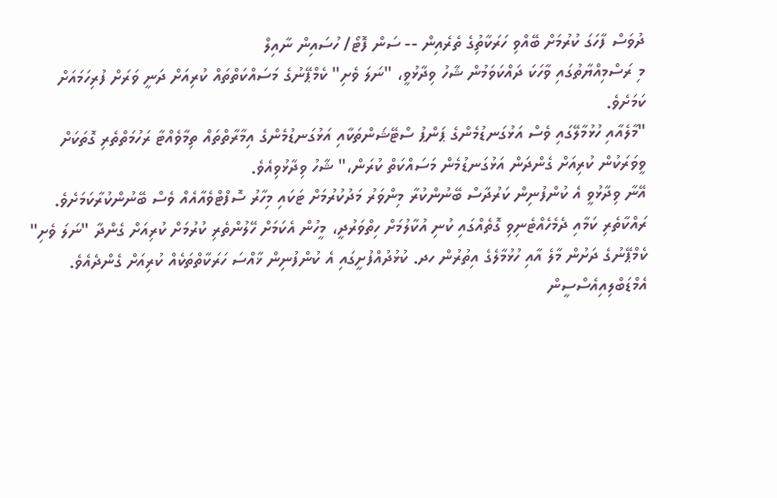ދުވަސް ފާހަގަ ކުރުމަށް ބޭއްވި ހަރަކާތުިގެ ތެރެއިން -- ސަން ފޮޓޯ/ ހުސައިން ނާއިލް
މި ރަސްމިއްޔާތުގައި ވާހަކަ ދައްކަވަމުން ޝާހު ވިދާޅުވީ، "ނަލަ ވެށި" ކެމްޕޭނުގެ މަސައްކަތްތައް ކުރިއަށް ދަނީ ވަރަށް ފުރިހަމައަށް ކަމަށެވެ.
"މާލެއާއި ހުޅުމާލޭގައި ވެސް އަޅުގަނޑުމެންގެ ޕަންޕު ސްޓޭޝަންތަކާއި އަޅުގަނޑުމެންގެ އިމާރާތްތައް ތިމާވެއްޓާ ރަހުމަތްތެރި ގޮތަކަށް ވީވަރަކުން ކުރިއަށް ގެންދަން އަޅުގަނޑުމެން މަސައްކަތް ކުރަން،" ޝާހު ވިދާޅުވިއެވެ.
އޭނާ ވިދާޅުވީ އެ ކުންފުނިން ކަރުދާސް ބޭނުންކުރާ މިންވަރު މަދުކުރުމަށް ޓަކައި މިހާރު ސޮފްޓްވެއާއެއް ވެސް ބޭނުންކުރާކަމަށެވެ.
ރައްކާތެރި ކަމާއި ދެމެހެއްޓެނިވި ގޮތެއްގައި ކުނި އުކާލުމަށް ހިތްވަރުދީ، މީހުން އެކަމަށް ހޭލުންތެރި ކުރުމަށް ކުރިއަށް ގެންދާ "ނަލަ ވެށި" ކެމްޕޭނުގެ ދަށުން މާލެ އާއި ހުޅުމާލެގެ އިތުރުން ހދ. ކުޅުދުއްފުށީގައި އެ ކުންފުނިން ޚާއްސަ ހަރަކާތްތަކެއް ކުރިއަށް ގެންދެއެވެ.
އެމްޑަބްލިއިއެސްސީން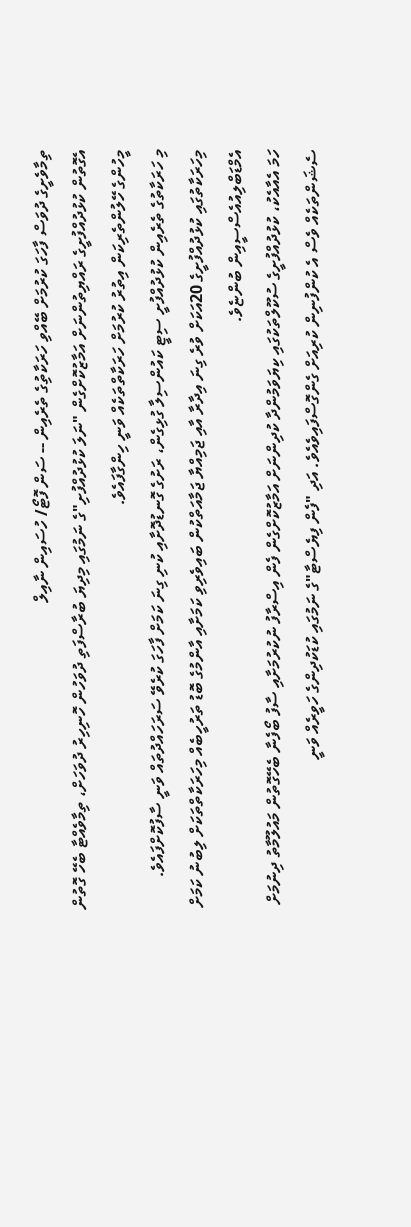ތިމާވެށީގެ ދުވަސް ފާހަގަ ކުރުމަށް ބޭއްވި ހަރަކާތުިގެ ތެރެއިން -- ސަން ފޮޓޯ/ ހުސައިން ނާއިލް
އެގޮތުން ކުޅުދުއްފުށީގެ ރައްޔިތުންނަށް އަމާޒުކޮށްގެން "ނަލަ ކުޅުދުއްފުށި"ގެ ނަމުގައި މިދިޔަ ބުރާސްފަތި ދުވަހުން ހޮނިހިރު ދުވަހަށް، ތިމާވެއްޓާ ބެހޭ ގޮތުން މީހުންގެ ހޭލުންތެރިކަން އިތުރު ކުރުމަށް ހަރަކާތްތަކެއް ވަނީ ހިންގާފައެވެ.
މި ހަރަކާތުގެ ތެރެއިން ކުޅުދުއްފުށީ ސިޓީ ކައުންސިލާ ގުޅިގެން، ރަށުގެ ގޮނޑުދޮށާއި ކުނި ގިނަ ކަމަށް ފާހަގަ ކުރެވޭ ސަރަހައްދުތައް ވަނީ ސާފުކޮށްފައެވެ. މިހަރަކާތުގައި ކުޅުދުއްފުށީގެ 20އަކަށް ވުރެ ގިނަ އިދާރާ އާއި ޖަމިއްޔާ ޖަމާއަތްކުން ބައިވެރިވި ކަމަށާއި އާންމުގެ ބޮޑު ތަރުހީބެއް މިހަރަކާތްތަކަށް ލިބުނު ކަމަށް އެމްޑަބްލިއުއެސްސީއިން ބުންޏެވެ.
ހަމަ އެއާއެކު، ކުޅުދުއްފުށީގެ ސުކޫލްތަކުގައި ކިޔަވަމުންދާ ކުދިންނަށް އަމާޒުކޮށްގެން ފެން އިސްރާފު ނުކުރުމަށާއި ސާފު ބޯފެނާ ބެހޭގޮތުން މައުލޫމާތު ދިނުމަށް ސެޝަންތަކެއް ވެސް އެ ކުންފުނިން ކުރިއަށް ގެންގޮސްފައިވެއެވެ. އަދި "ފެން ފިޔެސްޓާ"ގެ ނަމުގައި ކުޑަކުދިންގެ ހަވީރެއް ވަނީ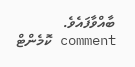ބާއްވާފައެވެ.
comment ކޮމެންޓް